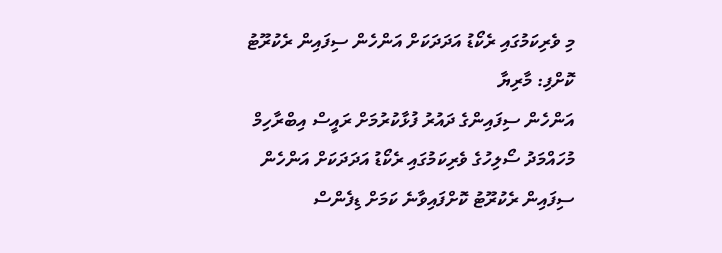މި ވެރިކަމުގައި ރެކޯޑު އަދަދަކަށް އަންހެން ސިފައިން ރެކުރޫޓު ކޮށްފި: މާރިޔާ
އަންހެން ސިފައިންގެ ދައުރު ފުޅާކުރުމަށް ރައީސް އިބްރާހިމް މުހައްމަދު ސޯލިހުގެ ވެރިކަމުގައި ރެކޯޑު އަދަދަކަށް އަންހެން ސިފައިން ރެކުރޫޓު ކޮށްފައިވާނެ ކަމަށް ޑިފެންސް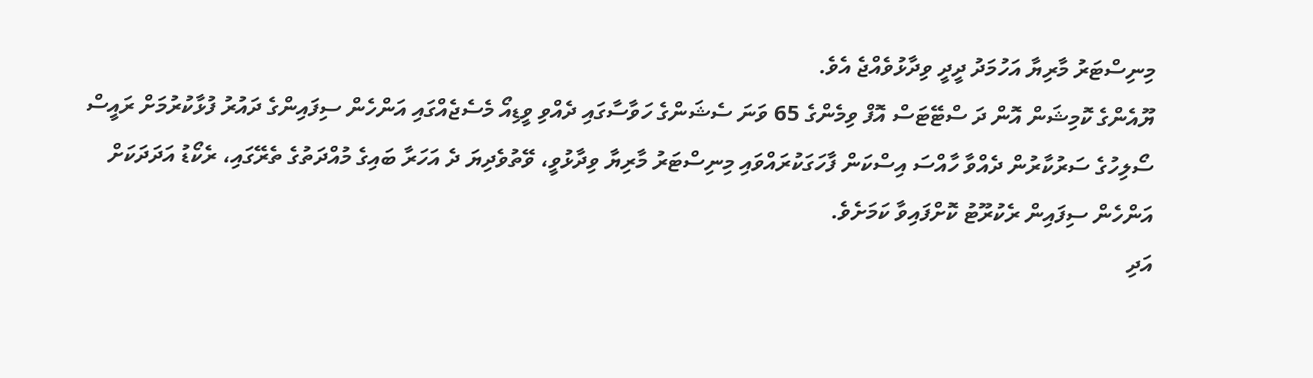މިނިސްޓަރު މާރިޔާ އަހުމަދު ދީދީ ވިދާޅުވެއްޖެ އެވެ.
ޔޫއެންގެ ކޮމިޝަން އޮން ދަ ސްޓޭޓަސް އޮފް ވިމެންގެ 65 ވަނަ ސެޝަންގެ ހަވާސާގައި ދެއްވި ވީޑިއޯ މެސެޖެއްގައި އަންހެން ސިފައިންގެ ދައުރު ފުޅާކުރުމަށް ރައީސް ސޯލިހުގެ ސަރުކާރުން ދެއްވާ ހާއްސަ އިސްކަން ފާހަގަކުރައްވައި މިނިސްޓަރު މާރިޔާ ވިދާޅުވީ، ވޭތުވެދިޔަ ދެ އަހަރާ ބައިގެ މުއްދަތުގެ ތެރޭގައި، ރެކޯޑު އަދަދަކަށް އަންހެން ސިފައިން ރެކުރޫޓު ކޮށްފައިވާ ކަމަށެވެ.
އަދި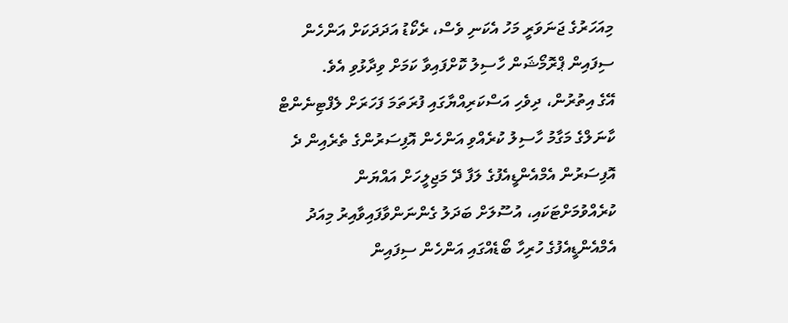މިއަހަރުގެ ޖަނަވަރީ މަހު އެކަނި ވެސް، ރެކޯޑު އަދަދަކަށް އަންހެން ސިފައިން ޕްރޮމޯޝަން ހާސިލު ކޮށްފައިވާ ކަމަށް ވިދާޅުވި އެވެ.
އޭގެ އިތުރުން، ދިވެހި އަސްކަރިއްޔާގައި ފުރަތަމަ ފަހަރަށް ލެފްޓިނެންޓް ކާނަލްގެ މަގާމު ހާސިލު ކުރެއްވި އަންހެން އޮފިސަރުންގެ ތެރެއިން ދެ އޮފިސަރުން އެމްއެންޑީއެފުގެ ލަފާ ދޭ މަޖިލީހަށް އައްޔަން ކުރެއްވުމަށްޓަކައި، އުސޫލަށް ބަދަލު ގެންނަންވާފައިވާއިރު މިއަދު އެމްއެންޑީއެފުގެ ހުރިހާ ބޯޑެއްގައި އަންހެން ސިފައިން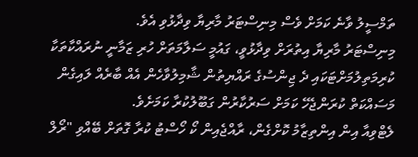ތަމްސީލު ވާނެ ކަމަށް ވެސް މިނިސްޓަރު މާރިޔާ ވިދާޅުވި އެވެ.
މިނިސްޓަރު މާރިޔާ އިތުރަށް ވިދާޅުވީ، ގައުމީ ސަލާމަތަށް ހުރި ޒަމާނީ ނުރައްކާތަކާ ކުރިމަތިލުމަށްޓަކައި ދެ ޖިންސުގެ ރައްޔިތުން ޝާމިލުވާހެން އެއް ބާރެއް ލައިގެން މަސައްކަތް ކުރަންޖެހޭ ކަމަށް ސަރުކާރުން ގަބޫލުކުރާ ކަމަށެވެ.
ލެޓްވިއާ އިން އިންތިޒާމު ކޮށްގެން، ރާއްޖެއިން ކޯ ހޯސްޓު ކުރާ ގޮތަށް ބޭއްވި "ރޯލް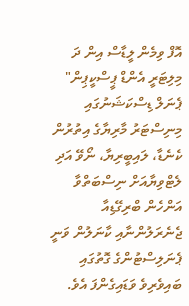އޮފް ވިމެން ލީޑާސް އިން ދަ މިލިޓަރީ އެންޑް ޕީސްކީޕިން" ޕެނަލް ޑިސްކަޝަނުގައި މިނިސްޓަރު މާރިޔާގެ އިތުރުން ކެނެޑާ، ލައިބީރިޔާ، ނޯވޭ އަދި ލެޓްވިޔާއަށް ނިސްބަތްވާ އަންހެން ބްރިގޭޑިއާ ޖެނެރަލުންނާއި ކާނަލުން ވަނީ ޕެނަލިސްޓުންގެ ގޮތުގައި ބައިވެރިވެ ވަޑައިގެންފަ އެވެ.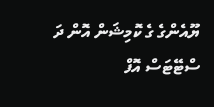ޔޫއެންގެ ގެ ކޮމިޝަން އޮން ދަ ސްޓޭޓަސް އޮފް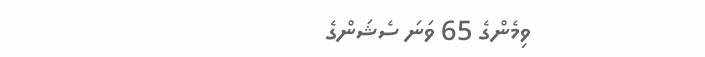ވިމެންގެ 65 ވަނަ ސެޝަންގެ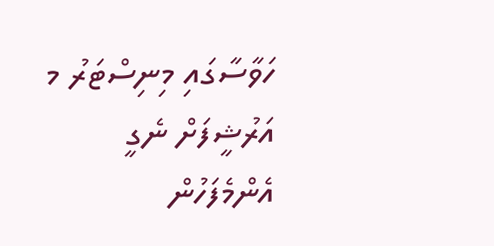ހަވާސާގައި މިނިސްޓަރު މ
އަރުޝީފަށް ނެގީ
އެންމެފަހުން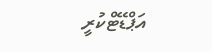އަޕްޑޭޓްކުރީ